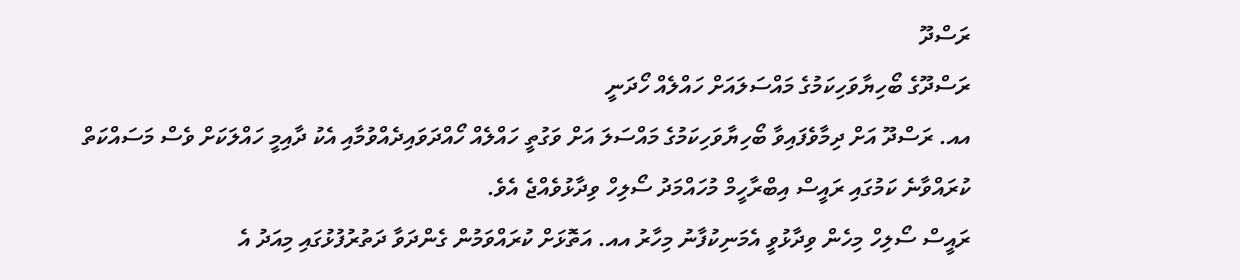ރަސްދޫ
ރަސްދޫގެ ބޯހިޔާވަހިކަމުގެ މައްސަލައަށް ހައްލެއް ހޯދަނީ
އއ. ރަސްދޫ އަށް ދިމާވެފައިވާ ބޯހިޔާވަހިކަމުގެ މައްސަލަ އަށް ވަގުތީ ހައްލެއް ހޯއްދަވައިދެއްވުމާއި އެކު ދާއިމީ ހައްލަކަށް ވެސް މަސައްކަތް ކުރައްވާނެ ކަމުގައި ރައީސް އިބްރާހީމް މުހައްމަދު ސޯލިހް ވިދާޅުވެއްޖެ އެވެ.
ރައީސް ސޯލިހް މިހެން ވިދާޅުވީ އެމަނިކުފާނު މިހާރު އއ. އަތޮޅަށް ކުރައްވަމުން ގެންދަވާ ދަތުރުފުޅުގައި މިއަދު އެ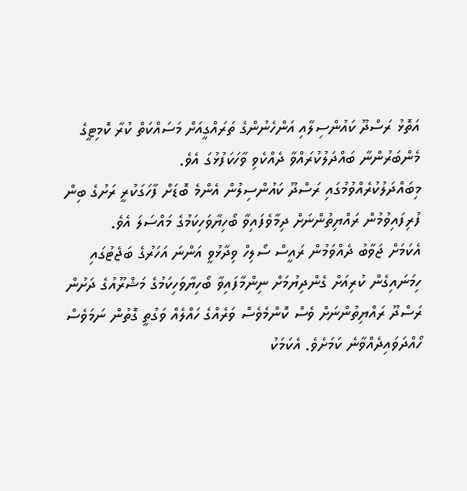އަތޮޅު ރަސްދޫ ކައުންސިލާއި އަންހެނުންގެ ތަރައްގީއަށް މަސައްކަތް ކުރާ ކޮމިޓީގެ މެންބަރުންނާ ބައްދަލުކުރައްވާ ދެއްކެވި ވާހަކަފުޅުގަ އެވެ.
މިބައްދަލުކުރެއްވުމުގައި ރަސްދޫ ކައުންސިލުން އެންމެ ބޮޑަށް ފާހަގަކުރީ ރަށުގެ ބިން ފުރިފައިވުމުން ރައްޔިތުންނަށް ދިމާވެފައިވާ ބޯހިޔާވަހިކަމުގެ މައްސަލަ އެވެ.
އެކަމަށް ޖަވާބު ދެއްވަމުން ރައީސް ސޯލިހް ވިދާޅުވީ އަންނަ އަހަރުގެ ބަޖެޓުގައި ހިމަނައިގެން ކުރިއަށް ގެންދިޔުމަށް ނިންމާފައިވާ ބޯހިޔާވަހިކަމުގެ މަޝްރޫއުގެ ދަށުން ރަސްދޫ ރައްޔިތުންނަށް ވެސް ކޮންމެވެސް ވަރެއްގެ ހައްލެއް ވަގުތީ ގޮތުން ނަމަވެސް ހޯއްދަވައިދެއްވާނެ ކަމަށެވެ. އެކަމަކު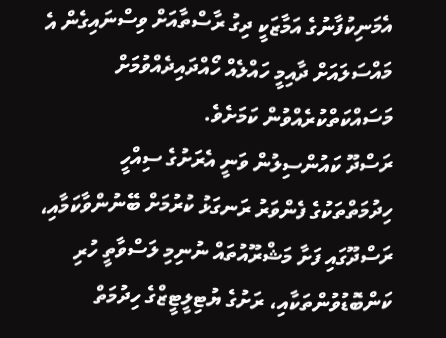އެމަނިކުފާނުގެ އަމާޒަކީ ދިގު ރާސްތާއަށް ވިސްނައިގެން އެ މައްސަލައަށް ދާއިމީ ހައްލެއް ހޯއްދައިދެއްވުމަށް މަސައްކަތްކުރެއްވުން ކަމަށެވެ.
ރަސްދޫ ކައުންސިލުން ވަނީ އެރަށުގެ ސިއްހީ ހިދުމަތްތަކުގެ ފެންވަރު ރަނގަޅު ކުރުމަށް ބޭނުންވާކަމާއި، ރަސްދޫގައި ފަށާ މަޝްރޫއުތައް ނުނިމި ލަސްވާތީ ހުރި ކަންބޮޑުވުންތަކާއި، ރަށުގެ ޔުޓިލީޓީޒްގެ ހިދުމަތް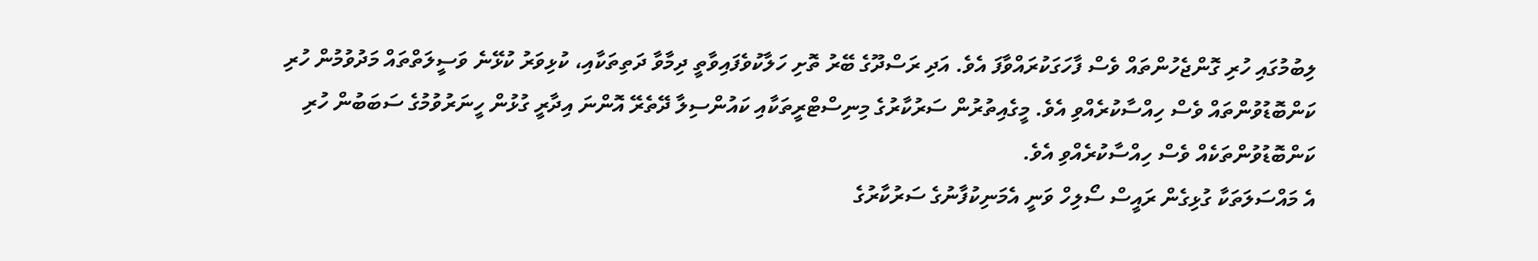ލިބުމުގައި ހުރި ގޮންޖެހުންތައް ވެސް ފާހަގަކުރައްވާފަ އެވެ. އަދި ރަސްދޫގެ ބޭރު ތޮށި ހަލާކުވެފައިވާތީ ދިމާވާ ދަތިތަކާއި، ކުޅިވަރު ކުޅޭނެ ވަސީލަތްތައް މަދުވުމުން ހުރި ކަންބޮޑުވުންތައް ވެސް ހިއްސާކުރެއްވި އެވެ. މީގެއިތުރުން ސަރުކާރުގެ މިނިސްޓްރީތަކާއި ކައުންސިލާ ދޭތެރޭ އޮންނަ އިދާރީ ގުޅުން ހީނަރުވުމުގެ ސަބަބުން ހުރި ކަންބޮޑުވުންތަކެއް ވެސް ހިއްސާކުރެއްވި އެވެ.
އެ މައްސަލަތަކާ ގުޅިގެން ރައީސް ސޯލިހް ވަނީ އެމަނިކުފާނުގެ ސަރުކާރުގެ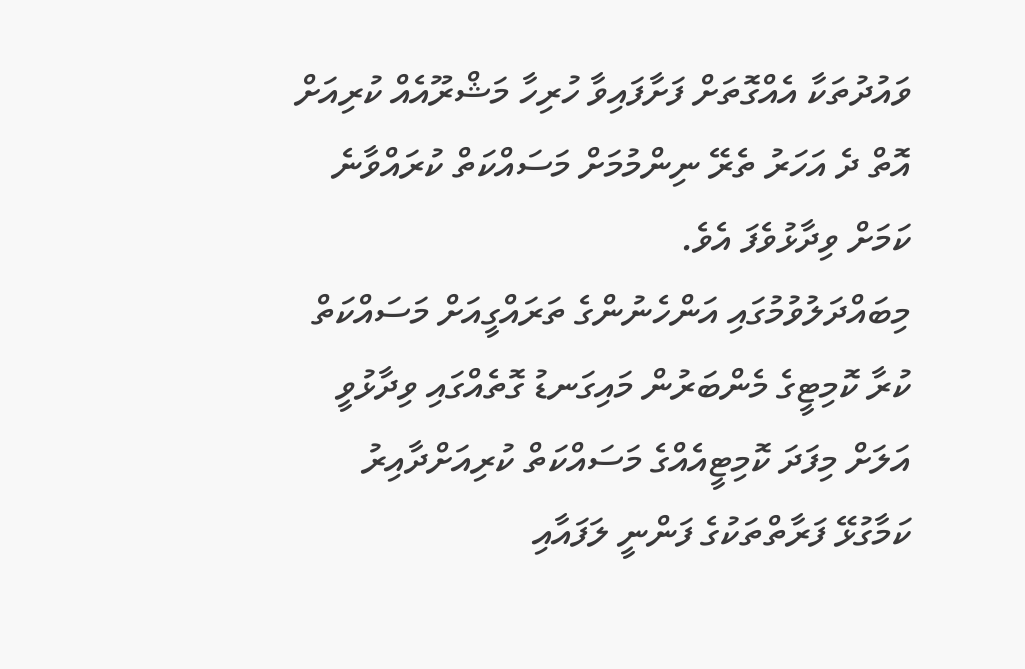ވައުދުތަކާ އެއްގޮތަށް ފަށާފައިވާ ހުރިހާ މަޝްރޫއެއް ކުރިއަށް އޮތް ދެ އަހަރު ތެރޭ ނިންމުމަށް މަސައްކަތް ކުރައްވާނެ ކަމަށް ވިދާޅުވެފަ އެވެ.
މިބައްދަލުވުމުގައި އަންހެނުންގެ ތަރައްގީއަށް މަސައްކަތް ކުރާ ކޮމިޓީގެ މެންބަރުން މައިގަނޑު ގޮތެއްގައި ވިދާޅުވީ އަލަށް މިފަދަ ކޮމިޓީއެއްގެ މަސައްކަތް ކުރިއަށްދާއިރު ކަމާގުޅޭ ފަރާތްތަކުގެ ފަންނީ ލަފައާއި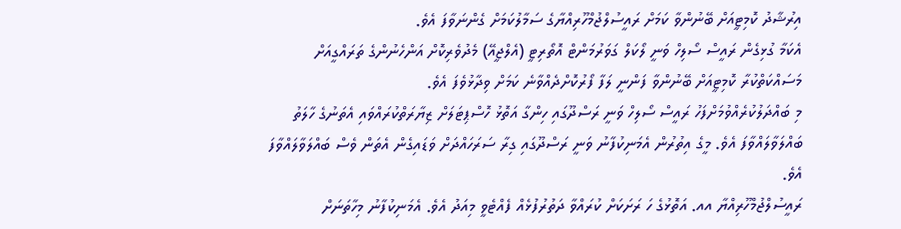އިރުޝާދު ކޮމިޓީއަށް ބޭނުންވާ ކަމަށް ރައީސުލްޖުމްހޫރިއްޔާގެ ސަމާލުކަމަށް ގެންނަވާފަ އެވެ.
އެކަމާ ގުޅިގެން ރައީސް ސޯލިހް ވަނީ ލޯކަލް ގަވަރުމަންޓް އޮތޯރިޓީ (އެލްޖީއޭ) މެދުވެރިކޮށް އަންހެނުންގެ ތަރައްގީއަށް މަސައްކަތްކުރާ ކޮމިޓީއަށް ބޭނުންވާ ފަންނީ ލަފާ ފޯރުކޮށްދެއްވާނެ ކަމަށް ވިދާޅުވެފަ އެވެ.
މި ބައްދަލުކުރެއްވުމަށްފަހު ރައީސް ސޯލިހް ވަނީ ރަސްދޫގައި ހިންގާ އަތޮޅު ހޮސްޕިޓަލަށް ޒިޔާރަތްކުރައްވައި އެތަނުގެ ހާލަތު ބައްލަވާލައްވާފަ އެވެ. މީގެ އިތުރުން އެމަނިކުފާނު ވަނީ ރަސްދޫގައި ގިރާ ސަރަހައްދަށް ވަޑައިގެން އެތަން ވެސް ބައްލަވާލައްވާފަ އެވެ.
ރައީސުލްޖުމްހޫރިއްޔާ އއ. އަތޮޅުގެ ހަ ރަށަކަށް ކުރައްވާ ދަތުރުފުޅެއް ފެއްޓެވީ މިއަދު އެވެ. އެމަނިކުފާނު މިހާތަނަށް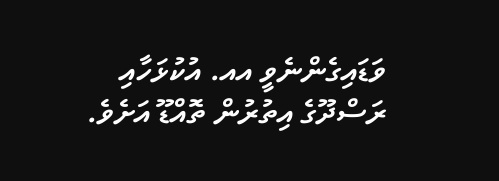ވަޑައިގެންނެވީ އއ. އުކުޅަހާއި ރަސްދޫގެ އިތުރުން ތޮއްޑޫ އަށެވެ.